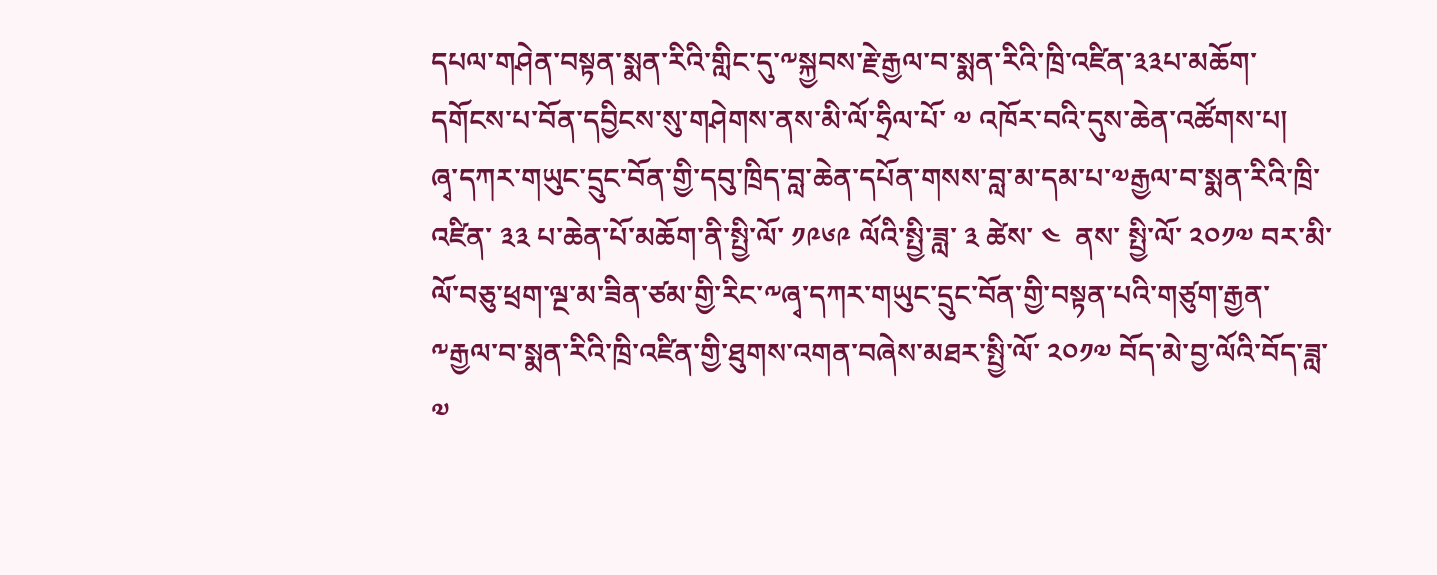དཔལ་གཤེན་བསྟན་སྨན་རིའི་གླིང་དུ་༸སྐྱབས་རྗེ་རྒྱལ་བ་སྨན་རིའི་ཁྲི་འཛིན་༣༣པ་མཆོག་དགོངས་པ་བོན་དབྱིངས་སུ་གཤེགས་ནས་མི་ལོ་ཧྲིལ་པོ་ ༧ འཁོར་བའི་དུས་ཆེན་འཚོགས་པ།
ཞྭ་དཀར་གཡུང་དྲུང་བོན་གྱི་དབུ་ཁྲིད་བླ་ཆེན་དཔོན་གསས་བླ་མ་དམ་པ་༧རྒྱལ་བ་སྨན་རིའི་ཁྲི་འཛིན་ ༣༣ པ་ཆེན་པོ་མཆོག་ནི་སྤྱི་ལོ་ ༡༩༦༩ ལོའི་སྤྱི་ཟླ་ ༣ ཚེས་ ༤  ནས་ སྤྱི་ལོ་ ༢༠༡༧ བར་མི་ལོ་བཅུ་ཕྲག་ལྔ་མ་ཟིན་ཙམ་གྱི་རིང་༸ཞྭ་དཀར་གཡུང་དྲུང་བོན་གྱི་བསྟན་པའི་གཙུག་རྒྱན་༸རྒྱལ་བ་སྨན་རིའི་ཁྲི་འཛིན་གྱི་ཐུགས་འགན་བཞེས་མཐར་སྤྱི་ལོ་ ༢༠༡༧ བོད་མེ་བྱ་ལོའི་བོད་ཟླ་ ༧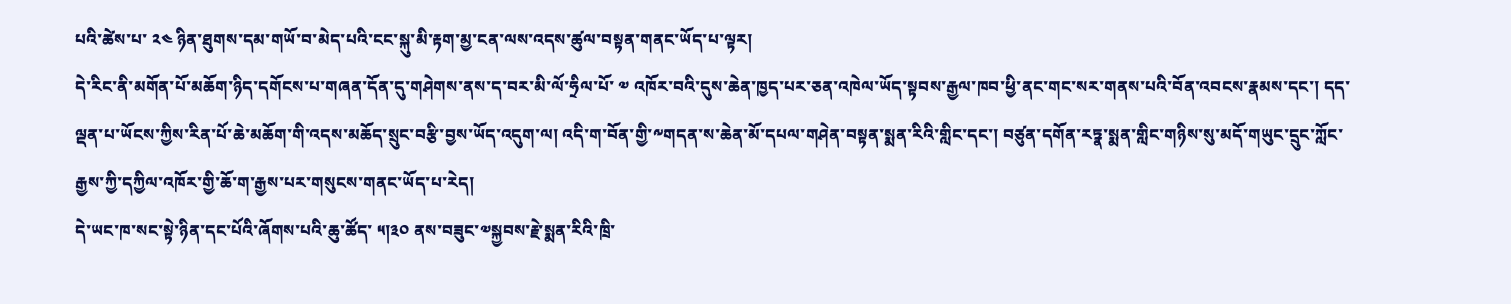པའི་ཚེས་པ་ ༢༤ ཉིན་ཐུགས་དམ་གཡོ་བ་མེད་པའི་ངང་སྐུ་མི་རྟག་མྱ་ངན་ལས་འདས་ཚུལ་བསྟན་གནང་ཡོད་པ་ལྟར།
དེ་རིང་ནི་མགོན་པོ་མཆོག་ཉིད་དགོངས་པ་གཞན་དོན་དུ་གཤེགས་ནས་ད་བར་མི་ལོ་ཧྲིལ་པོ་ ༧ འཁོར་བའི་དུས་ཆེན་ཁྱད་པར་ཅན་འཁེལ་ཡོད་སྟབས་རྒྱལ་ཁབ་ཕྱི་ནང་གང་སར་གནས་པའི་བོན་འབངས་རྣམས་དང་། དད་ལྡན་པ་ཡོངས་ཀྱིས་རིན་པོ་ཆེ་མཆོག་གི་འདས་མཆོད་སྲུང་བརྩི་བྱས་ཡོད་འདུག་ལ། འདི་ག་བོན་གྱི་༸གདན་ས་ཆེན་མོ་དཔལ་གཤེན་བསྟན་སྨན་རིའི་གླིང་དང་། བཙུན་དགོན་རཏྣ་སྨན་གླིང་གཉིས་སུ་མདོ་གཡུང་དྲུང་ཀློང་རྒྱས་ཀྱི་དཀྱིལ་འཁོར་གྱི་ཆོ་ག་རྒྱས་པར་གསུངས་གནང་ཡོད་པ་རེད།
དེ་ཡང་ཁ་སང་སྟེ་ཉིན་དང་པོའི་ཞོགས་པའི་ཆུ་ཚོད་ ༥།༣༠ ནས་བཟུང་༧སྐྱབས་རྗེ་སྨན་རིའི་ཁྲི་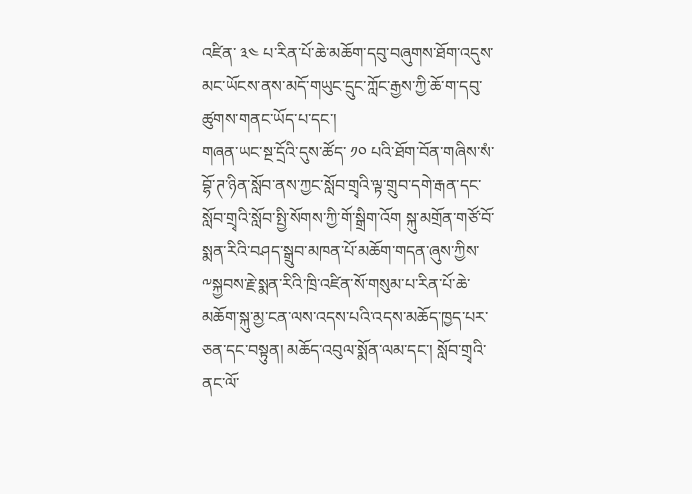འཛིན་ ༣༤ པ་རིན་པོ་ཆེ་མཆོག་དབུ་བཞུགས་ཐོག་འདུས་མང་ཡོངས་ནས་མདོ་གཡུང་དྲུང་ཀློང་རྒྱས་ཀྱི་ཆོ་ག་དབུ་ཚུགས་གནང་ཡོད་པ་དང་།
གཞན་ཡང་སྔ་དྲོའི་དུས་ཚོད་ ༡༠ པའི་ཐོག་བོན་གཞིས་སཾ་བྷོ་ཊ་ཉིན་སློབ་ནས་ཀྱང་སློབ་གྲྭའི་ལྟ་གྲུབ་དགེ་རྒན་དང་སློབ་གྲྭའི་སློབ་སྤྱི་སོགས་ཀྱི་གོ་སྒྲིག་འོག སྐུ་མགྲོན་གཙོ་བོ་སྨན་རིའི་བཤད་སྒྲུབ་མཁན་པོ་མཆོག་གདན་ཞུས་ཀྱིས་ ༸སྐྱབས་རྗེ་སྨན་རིའི་ཁྲི་འཛིན་སོ་གསུམ་པ་རིན་པོ་ཆེ་མཆོག་སྐུ་མྱ་ངན་ལས་འདས་པའི་འདས་མཆོད་ཁྱད་པར་ཅན་དང་བསྟུན། མཆོད་འབུལ་སྨོན་ལམ་དང་། སློབ་གྲྭའི་ནང་ལོ་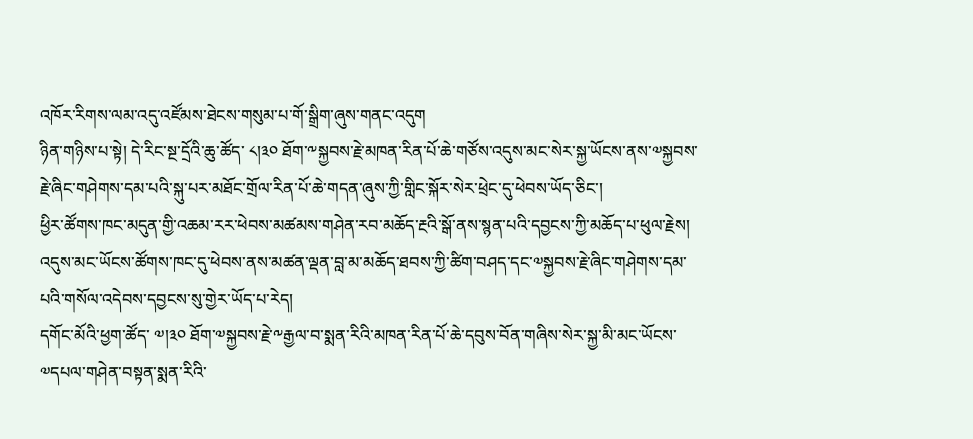འཁོར་རིགས་ལམ་འདུ་འཛོམས་ཐེངས་གསུམ་པ་གོ་སྒྲིག་ཞུས་གནང་འདུག
ཉིན་གཉིས་པ་སྟེ། དེ་རིང་སྔ་དྲོའི་ཆུ་ཚོད་ ༨།༣༠ ཐོག་༸སྐྱབས་རྗེ་མཁན་རིན་པོ་ཆེ་གཙོས་འདུས་མང་སེར་སྐྱ་ཡོངས་ནས་༧སྐྱབས་རྗེ་ཞིང་གཤེགས་དམ་པའི་སྐུ་པར་མཐོང་གྲོལ་རིན་པོ་ཆེ་གདན་ཞུས་ཀྱི་གླིང་སྐོར་སེར་ཕྲེང་དུ་ཕེབས་ཡོད་ཅིང་།
ཕྱིར་ཚོགས་ཁང་མདུན་གྱི་འཆམ་རར་ཕེབས་མཚམས་གཤེན་རབ་མཆོད་རྔའི་སྒོ་ནས་སྙན་པའི་དབྱངས་ཀྱི་མཆོད་པ་ཕུལ་རྗེས། འདུས་མང་ཡོངས་ཚོགས་ཁང་དུ་ཕེབས་ནས་མཚན་ལྡན་བླ་མ་མཆོད་ཐབས་ཀྱི་ཚིག་བཤད་དང་༧སྐྱབས་རྗེ་ཞིང་གཤེགས་དམ་པའི་གསོལ་འདེབས་དབྱངས་སུ་གྱེར་ཡོད་པ་རེད།
དགོང་མོའི་ཕྱག་ཚོད་ ༧།༣༠ ཐོག་༧སྐྱབས་རྗེ་༸རྒྱལ་བ་སྨན་རིའི་མཁན་རིན་པོ་ཆེ་དབུས་བོན་གཞིས་སེར་སྐྱ་མི་མང་ཡོངས་༧དཔལ་གཤེན་བསྟན་སྨན་རིའི་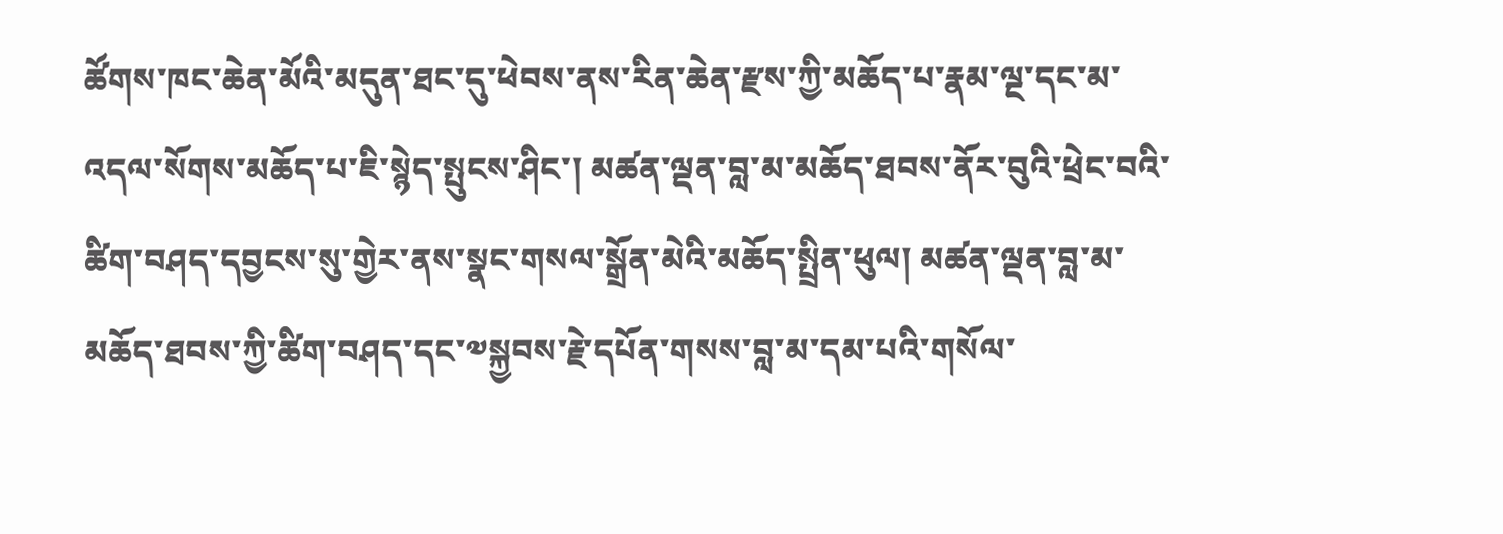ཚོགས་ཁང་ཆེན་མོའི་མདུན་ཐང་དུ་ཕེབས་ནས་རིན་ཆེན་རྫས་ཀྱི་མཆོད་པ་རྣམ་ལྔ་དང་མ་འདལ་སོགས་མཆོད་པ་ཇི་སྙེད་སྤུངས་ཤིང་། མཚན་ལྡན་བླ་མ་མཆོད་ཐབས་ནོར་བུའི་ཕྲེང་བའི་ཚིག་བཤད་དབྱངས་སུ་གྱེར་ནས་སྣང་གསལ་སྒྲོན་མེའི་མཆོད་སྤྲིན་ཕུལ། མཚན་ལྡན་བླ་མ་མཆོད་ཐབས་ཀྱི་ཚིག་བཤད་དང་༧སྐྱབས་རྗེ་དཔོན་གསས་བླ་མ་དམ་པའི་གསོལ་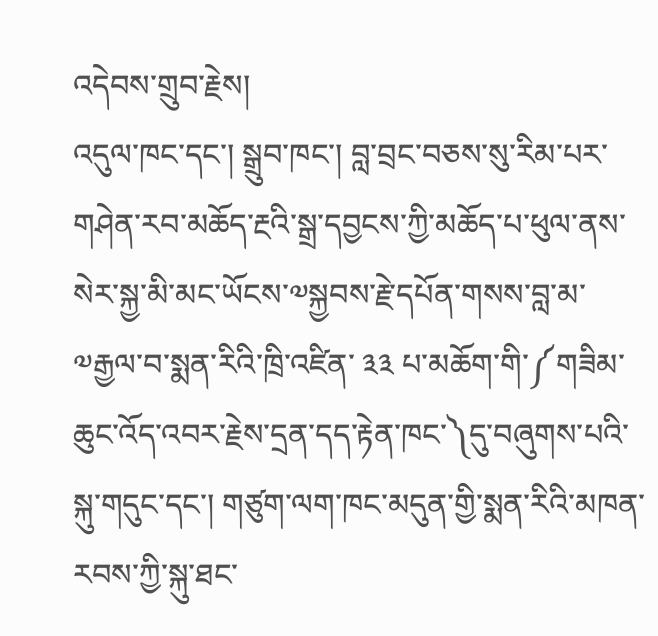འདེབས་གྲུབ་རྗེས།
འདུལ་ཁང་དང་། སྒྲུབ་ཁང་། བླ་བྲང་བཅས་སུ་རིམ་པར་གཤེན་རབ་མཆོད་རྔའི་སྒྲ་དབྱངས་ཀྱི་མཆོད་པ་ཕུལ་ནས་སེར་སྐྱ་མི་མང་ཡོངས་༧སྐྱབས་རྗེ་དཔོན་གསས་བླ་མ་༧རྒྱལ་བ་སྨན་རིའི་ཁྲི་འཛིན་ ༣༣ པ་མཆོག་གི་༼གཟིམ་ཆུང་འོད་འབར་རྗེས་དྲན་དད་རྟེན་ཁང་༽དུ་བཞུགས་པའི་སྐུ་གདུང་དང་། གཙུག་ལག་ཁང་མདུན་གྱི་སྨན་རིའི་མཁན་རབས་ཀྱི་སྐུ་ཐང་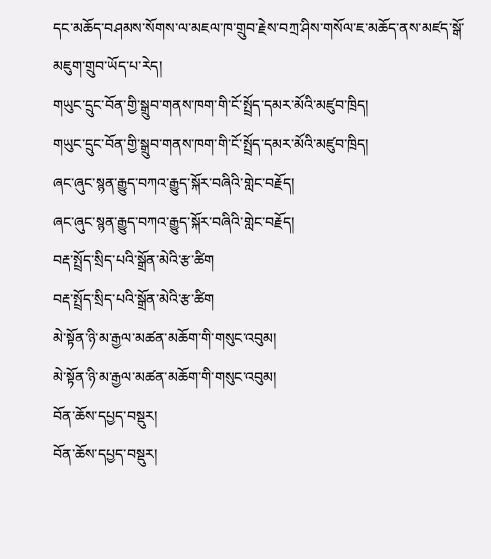དང་མཆོད་བཤམས་སོགས་ལ་མཇལ་ཁ་གྲུབ་རྗེས་བཀྲ་ཤིས་གསོལ་ཇ་མཆོད་ནས་མཛད་སྒོ་མཇུག་གྲུབ་ཡོད་པ་རེད།
གཡུང་དྲུང་བོན་གྱི་སྒྲུབ་གནས་ཁག་གི་ངོ་སྤྲོད་དམར་མོའི་མཛུབ་ཁྲིད།
གཡུང་དྲུང་བོན་གྱི་སྒྲུབ་གནས་ཁག་གི་ངོ་སྤྲོད་དམར་མོའི་མཛུབ་ཁྲིད།
ཞང་ཞུང་སྙན་རྒྱུད་བཀའ་རྒྱུད་སྐོར་བཞིའི་གླེང་བརྗོད།
ཞང་ཞུང་སྙན་རྒྱུད་བཀའ་རྒྱུད་སྐོར་བཞིའི་གླེང་བརྗོད།
བརྡ་སྤྲོད་སྲིད་པའི་སྒྲོན་མེའི་རྩ་ཚིག
བརྡ་སྤྲོད་སྲིད་པའི་སྒྲོན་མེའི་རྩ་ཚིག
མེ་སྟོན་ཉི་མ་རྒྱལ་མཚན་མཆོག་གི་གསུང་འབུམ།
མེ་སྟོན་ཉི་མ་རྒྱལ་མཚན་མཆོག་གི་གསུང་འབུམ།
བོན་ཆོས་དཔྱད་བསྡུར།
བོན་ཆོས་དཔྱད་བསྡུར།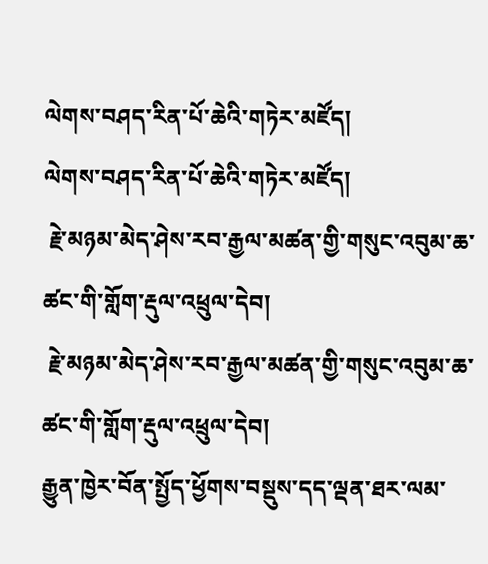ལེགས་བཤད་རིན་པོ་ཆེའི་གཏེར་མཛོད།
ལེགས་བཤད་རིན་པོ་ཆེའི་གཏེར་མཛོད།
 རྗེ་མཉམ་མེད་ཤེས་རབ་རྒྱལ་མཚན་གྱི་གསུང་འབུམ་ཆ་ཚང་གི་གློག་རྡུལ་འཕྲུལ་དེབ།
 རྗེ་མཉམ་མེད་ཤེས་རབ་རྒྱལ་མཚན་གྱི་གསུང་འབུམ་ཆ་ཚང་གི་གློག་རྡུལ་འཕྲུལ་དེབ།
རྒྱུན་ཁྱེར་བོན་སྤྱོད་ཕྱོགས་བསྡུས་དད་ལྡན་ཐར་ལམ་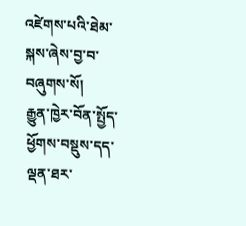འཛེགས་པའི་ཐེམ་སྐས་ཞེས་བྱ་བ་བཞུགས་སོ།
རྒྱུན་ཁྱེར་བོན་སྤྱོད་ཕྱོགས་བསྡུས་དད་ལྡན་ཐར་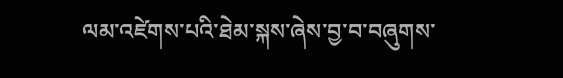ལམ་འཛེགས་པའི་ཐེམ་སྐས་ཞེས་བྱ་བ་བཞུགས་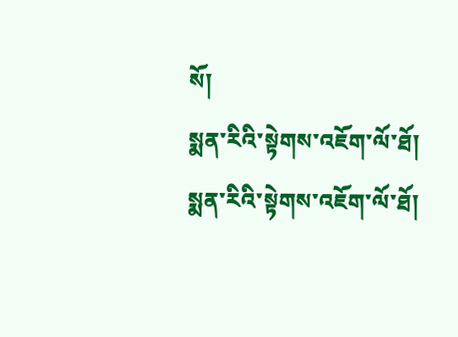སོ།
སྨན་རིའི་སྟེགས་འཇོག་ལོ་ཐོ།
སྨན་རིའི་སྟེགས་འཇོག་ལོ་ཐོ།